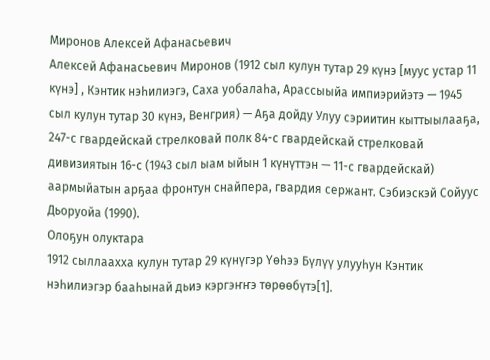Миронов Алексей Афанасьевич
Алексей Афанасьевич Миронов (1912 сыл кулун тутар 29 күнэ [муус устар 11 күнэ] , Кэнтик нэһилиэгэ, Саха уобалаһа, Арассыыйа импиэрийэтэ — 1945 сыл кулун тутар 30 күнэ, Венгрия) — Аҕа дойду Улуу сэриитин кыттыылааҕа, 247-с гвардейскай стрелковай полк 84-с гвардейскай стрелковай дивизиятын 16-с (1943 сыл ыам ыйын 1 күнүттэн — 11-с гвардейскай) аармыйатын арҕаа фронтун снайпера, гвардия сержант. Сэбиэскэй Сойуус Дьоруойа (1990).
Олоҕун олуктара
1912 сыллаахха кулун тутар 29 күнүгэр Үөһээ Бүлүү улууһун Кэнтик нэһилиэгэр бааһынай дьиэ кэргэҥҥэ төрөөбүтэ[1].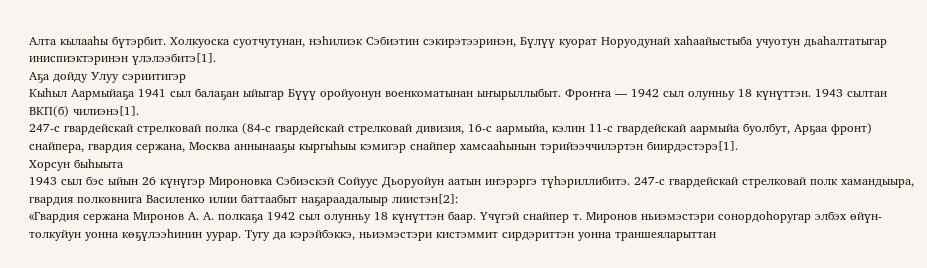Алта кылааһы бүтэрбит. Холкуоска суотчутунан, нэһилиэк Сэбиэтин сэкирэтээринэн, Бүлүү куорат Норуодунай хаһаайыстыба учуотун дьаһалтатыгар иниспиэктэринэн үлэлээбитэ[1].
Аҕа дойду Улуу сэриитигэр
Кыһыл Аармыйаҕа 1941 сыл балаҕан ыйыгар Бүүү оройуонун военкоматынан ыҥырыллыбыт. Фроҥҥа — 1942 сыл олунньу 18 күнүттэн. 1943 сылтан ВКП(б) чилиэнэ[1].
247-с гвардейскай стрелковай полка (84-с гвардейскай стрелковай дивизия, 16-с аармыйа, кэлин 11-с гвардейскай аармыйа буолбут, Арҕаа фронт) снайпера, гвардия сержана, Москва аннынааҕы кыргыһыы кэмигэр снайпер хамсааһынын тэрийээччилэртэн биирдэстэрэ[1].
Хорсун быһыыта
1943 сыл бэс ыйын 26 күнүгэр Мироновка Сэбиэскэй Сойуус Дьоруойун аатын иҥэрэргэ түһэриллибитэ. 247-с гвардейскай стрелковай полк хамандыыра, гвардия полковнига Василенко илии баттаабыт наҕараадалыыр лиистэн[2]:
«Гвардия сержана Миронов А. А. полкаҕа 1942 сыл олунньу 18 күнүттэн баар. Үчүгэй снайпер т. Миронов ньиэмэстэри сонордоһоругар элбэх өйүн-толкуйун уонна көҕүлээһинин уурар. Тугу да кэрэйбэккэ, ньиэмэстэри кистэммит сирдэриттэн уонна траншеяларыттан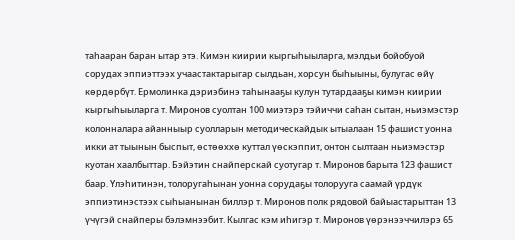таһааран баран ытар этэ. Кимэн киирии кыргыһыыларга, мэлдьи бойобуой сорудах эппиэттээх учаастактарыгар сылдьан, хорсун быһыыны, булугас өйү көрдөрбүт. Ермолинка дэриэбинэ таһынааҕы кулун тутардааҕы кимэн киирии кыргыһыыларга т. Миронов суолтан 100 миэтэрэ тэйиччи саһан сытан, ньиэмэстэр колонналара айанныыр суолларын методическайдык ытыалаан 15 фашист уонна икки ат тыынын быспыт, өстөөххө куттал үөскэппит, онтон сылтаан ньиэмэстэр куотан хаалбыттар. Бэйэтин снайперскай суотугар т. Миронов барыта 123 фашист баар. Үлэһитинэн, толоругаһынан уонна сорудаҕы толорууга саамай үрдүк эппиэтинэстээх сыһыанынан биллэр т. Миронов полк рядовой байыастарыттан 13 үчүгэй снайперы бэлэмнээбит. Кылгас кэм иһигэр т. Миронов үөрэнээччилэрэ 65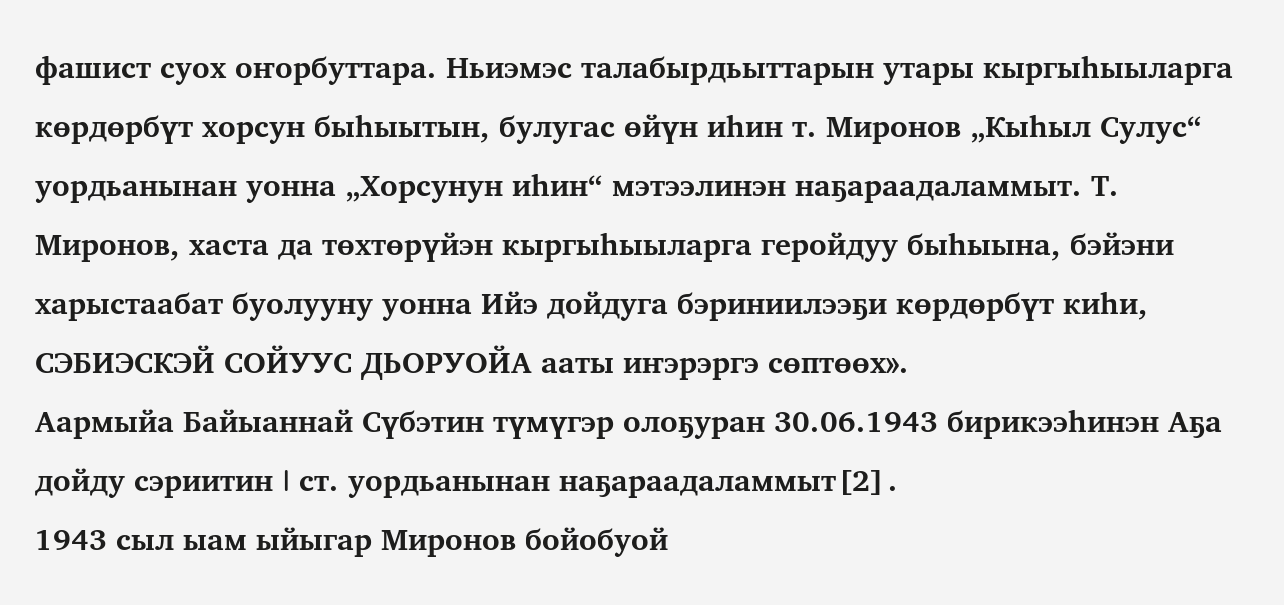фашист суох оҥорбуттара. Ньиэмэс талабырдьыттарын утары кыргыһыыларга көрдөрбүт хорсун быһыытын, булугас өйүн иһин т. Миронов „Кыһыл Сулус“ уордьанынан уонна „Хорсунун иһин“ мэтээлинэн наҕараадаламмыт. Т. Миронов, хаста да төхтөрүйэн кыргыһыыларга геройдуу быһыына, бэйэни харыстаабат буолууну уонна Ийэ дойдуга бэриниилээҕи көрдөрбүт киһи, СЭБИЭСКЭЙ СОЙУУС ДЬОРУОЙА ааты иҥэрэргэ сөптөөх».
Аармыйа Байыаннай Сүбэтин түмүгэр олоҕуран 30.06.1943 бирикээһинэн Аҕа дойду сэриитин I ст. уордьанынан наҕараадаламмыт[2].
1943 сыл ыам ыйыгар Миронов бойобуой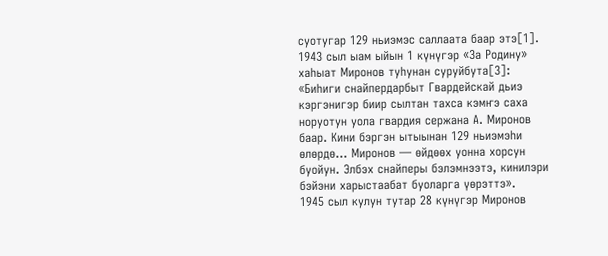суотугар 129 ньиэмэс саллаата баар этэ[1].
1943 сыл ыам ыйын 1 күнүгэр «За Родину» хаһыат Миронов туһунан суруйбута[3]:
«Биһиги снайпердарбыт Гвардейскай дьиэ кэргэнигэр биир сылтан тахса кэмҥэ саха норуотун уола гвардия сержана А. Миронов баар. Кини бэргэн ытыынан 129 ньиэмэһи өлөрдө… Миронов — өйдөөх уонна хорсун буойун. Элбэх снайперы бэлэмнээтэ, кинилэри бэйэни харыстаабат буоларга үөрэттэ».
1945 сыл кулун тутар 28 күнүгэр Миронов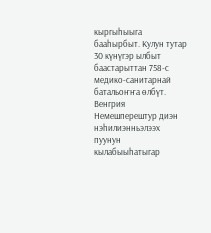кыргыһыыга бааһырбыт. Кулун тутар 30 күнүгэр ылбыт баастарыттан 758-с медико-санитарнай батальоҥҥа өлбүт. Венгрия Немешперештур диэн нэһилиэнньэлээх пуунун кылабыыһатыгар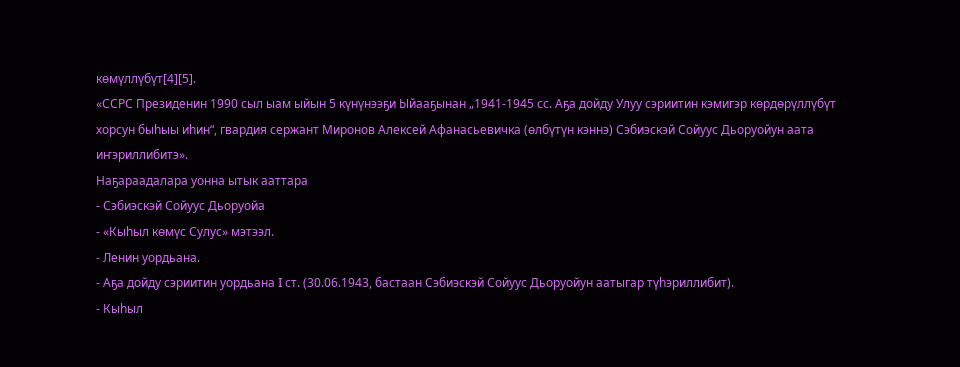көмүллүбүт[4][5].
«ССРС Президенин 1990 сыл ыам ыйын 5 күнүнээҕи Ыйааҕынан „1941-1945 сс. Аҕа дойду Улуу сэриитин кэмигэр көрдөрүллүбүт хорсун быһыы иһин“, гвардия сержант Миронов Алексей Афанасьевичка (өлбүтүн кэннэ) Сэбиэскэй Сойуус Дьоруойун аата иҥэриллибитэ».
Наҕараадалара уонна ытык ааттара
- Сэбиэскэй Сойуус Дьоруойа
- «Кыһыл көмүс Сулус» мэтээл.
- Ленин уордьана.
- Аҕа дойду сэриитин уордьана I ст. (30.06.1943, бастаан Сэбиэскэй Сойуус Дьоруойун аатыгар түһэриллибит).
- Кыһыл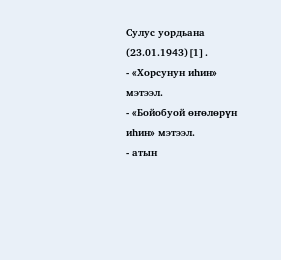Сулус уордьана (23.01.1943)[1].
- «Хорсунун иһин» мэтээл.
- «Бойобуой өҥөлөрүн иһин» мэтээл.
- атын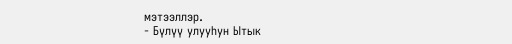мэтээллэр.
- Бүлүү улууһун Ытык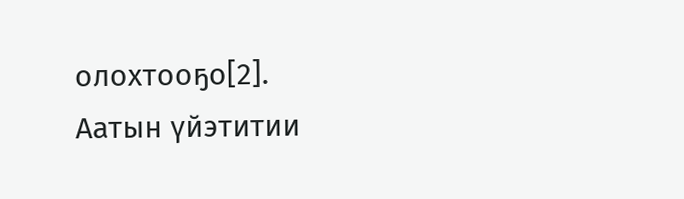олохтооҕо[2].
Аатын үйэтитии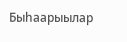Быһаарыылар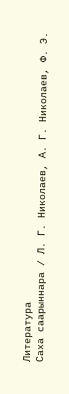Литература
Саха саарыннара / Л. Г. Николаев, А. Г. Николаев, Ф. Э.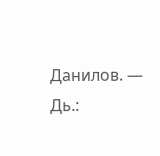Данилов. — Дь.: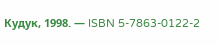Кудук, 1998. — ISBN 5-7863-0122-2